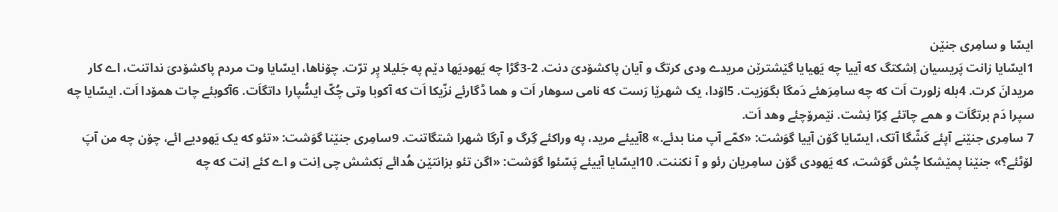ایسّا و سامِری جنێن
1ایسّایا زانت پَریسیان اِشکتگ که آییا چه یَهیایا گێشترێن مریدے ودی کرتگ و آیان پاکشۆدیَ دنت. 2-3گڑا چه یَهودیَها دێم په جَلیلا پِر ترّت. چۆناها، ایسّایا وت مردم پاکشۆدیَ نداتنت، اے کار مریدانَ کرت. 4بله زلورت اَت که چه سامِرَهئے دَمگا بگوَزیت. 5اۆدا، یک شهرێا رَست که نامی سوهار اَت و هما ڈگارئے نزّیکا اَت که آکوبا وتی چُکّ ایسُّپارا داتگاَت. 6آکوبئے چات همۆدا اَت. ایسّایا چه سپرا دَم برتگاَت و همے چاتئے کِرّا نِشت. نێمرۆچئے وهد اَت.
7 سامِری جنێنے آپئے کَشّگا آتک، ایسّایا گۆن آییا گوَشت: «کمّے آپ منا بدئے.» 8آییئے مرید، په وراکئے گِرگ و آرگا شهرا شتگاتنت. 9سامِری جنێنا گوَشت: «تئو که یک یَهودیے ائے، چۆن چه من آپَ لۆٹئے؟» جنێنا پمێشکا چُش گوَشت، که یَهودی گۆن سامِریان رئو و آ نکننت. 10ایسّایا آییئے پَسّئوا گوَشت: «اگن تئو بزانتێن هُدائے بَکشش چی اِنت و اے کئے اِنت که چه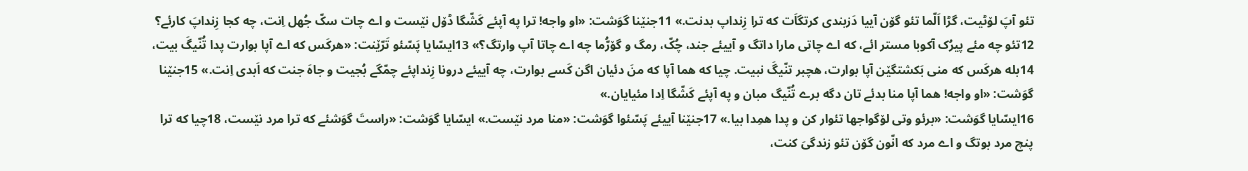تئو آپَ لۆٹیت، گڑا اَلّما تئو گۆن آییا دَزبندی کرتگاَت که ترا زِنداپ بدنت.» 11جنێنا گوَشت: «او واجه! ترا په آپئے کَشّگا ڈۆل نێست و اے چات سکّ جُهل اِنت، چه کجا زِنداپَ کارئے؟ 12تئو چه مئے پیرُک آکوبا مستر ائے، که اے چاتی مارا داتگ و آییئے جند، چُکّ، رمگ و گۆرُّما چه اے چاتا آپ وارتگ؟» 13ایسّایا پَسّئو تَرّێنت: «هرکَس که اے آپا بوارت پدا تُنّیگَ بیت، 14بله هرکَس که منی بَکشتگێن آپا بوارت، هچبر تنّیگَ نبیت. چیا که هما آپا که منَ دئیان اگن کَسے بوارت، چه آییئے درونا زِنداپئے چمّگے بُجیت و جاهَ جنت که اَبدی اِنت.» 15جنێنا گوَشت: «او واجه! هما آپا منا بدئے تان دگه برے تُنّیگ مبان و په آپئے کَشّگا اِدا مئیایان.»
16ایسّایا گوَشت: «برئو وتی لۆگواجها تئوار کن و پدا همِدا بیا.» 17جنێنا آییئے پَسّئوا گوَشت: «منا مرد نێست.» ایسّایا گوَشت: «راستَ گوَشئے که ترا مرد نێست، 18چیا که ترا پنچ مرد بوتگ و اے مرد که انّون گۆن تئو زندگیَ کنت،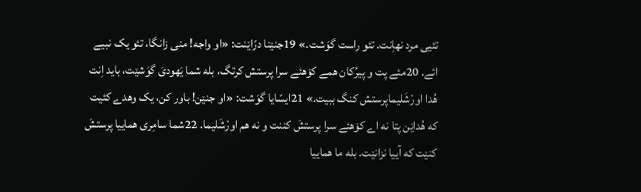تئیی مرد نهاِنت. تئو راست گوَشت.» 19جنێنا درّاێنت: «او واجه! منی زانگا، تئو یک نبیے ائے. 20مئے پت و پیرُکان همے کۆهئے سرا پرستش کرتگ، بله شما یَهودیَ گوَشێت، باید اِنت هُدا اورْشَلیماپرستش کنگ ببیت.» 21ایسّایا گوَشت: «او جنێن! باور کن، یک وهدے کئیت که هُداێن پتا نه اے کۆهئے سرا پرستشَ کننت و نه هم اورْشَلیما. 22شما سامِری هماییا پرستشَ کنێت که آییا نزانێت. بله ما هماییا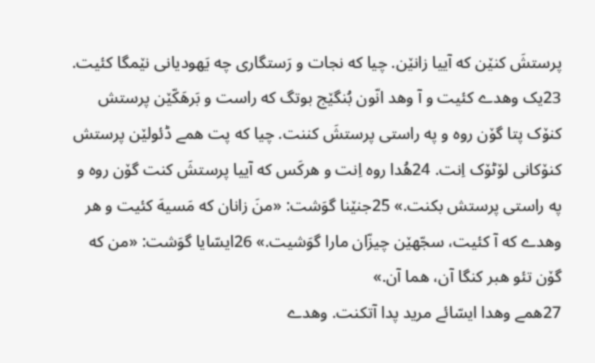پرستشَ کنێن که آییا زانێن. چیا که نجات و رَستگاری چه یَهودیانی نێمگا کئیت. 23یک وهدے کئیت و آ وهد انّون بُنگێج بوتگ که راست و بَرهَکّێن پرستش کنۆک پتا گۆن روه و په راستی پرستشَ کننت. چیا که پت همے ڈئولێن پرستش کنۆکانی لۆٹۆک اِنت. 24هُدا روه اِنت و هرکَس که آییا پرستشَ کنت گۆن روه و په راستی پرستش بکنت.» 25جنێنا گوَشت: «منَ زانان که مَسیهَ کئیت و هر وهدے که آ کئیت، سجّهێن چیزّان مارا گوَشیت.» 26ایسّایا گوَشت: «من که گۆن تئو هبر کنگا آن، هما آن.»
27همے وهدا ایسّائے مرید پدا آتکنت. وهدے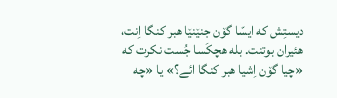دیستِش که ایسّا گۆن جنێنێا هبر کنگا اِنت، هئیران بوتنت. بله هچکَسا جُست نکرت که «چیا گۆن اِشیا هبر کنگا ائے؟» یا «چه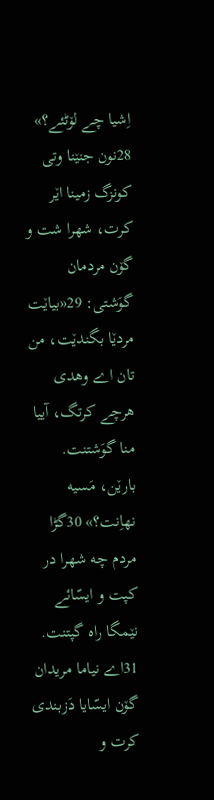اِشیا چے لۆٹئے؟» 28نون جنێنا وتی کونزگ زمینا اێر کرت، شهرا شت و گۆن مردمان گوَشتی: 29«بیاێت مردێا بگندێت، من تان اے وهدی هرچے کرتگ، آییا منا گوَشتنت. بارێن، مَسیه نهاِنت؟» 30گڑا مردم چه شهرا در کپت و ایسّائے نێمگا راه گپتنت. 31اے نیاما مریدان گۆن ایسّایا دَزبندی کرت و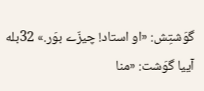گوَشتِش: «او استاد! چیزّے بوَر.» 32بله آییا گوَشت: «منا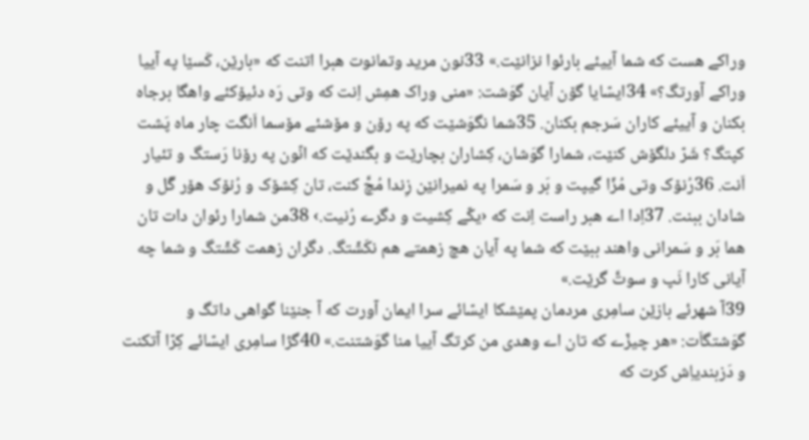وراکے هست که شما آییئے بارئوا نزانێت.» 33نون مرید وتمانوت هبرا اتنت که «بارێن، کَسێا په آییا وراکے آورتگ؟» 34ایسّایا گۆن آیان گوَشت: «منی وراک همِش اِنت که وتی رَه دئیۆکئے واهگا برجاه بکنان و آییئے کاران سَرجم بکنان. 35شما نگوَشێت که په رۆن و مۆشئے مۆسما اَنگت چار ماه پَشت کپتگ؟ شَرّ دلگۆش کنێت، شمارا گوَشان، کِشاران بچارێت و بگندێت که انّون په رۆنا رَستگ و تئیار اَنت. 36رُنۆک وتی مُزّا گیپت و بَر و سَمرا په نمیرانێن زِندا مُچَّ کنت، تان کِشۆک و رُنۆک هۆر گَل و شادان ببنت. 37اِدا اے هبر راست اِنت که ‹یکّے کِشیت و دگرے رُنیت.› 38من شمارا رئوان دات تان هما بَر و سَمرانی واهند ببێت که شما په آیان هچ زهمتے هم نکَشّتگ. دگران زهمت کَشّتگ و شما چه آیانی کارا نَپ و سوتَّ گرێت.»
39آ شهرئے بازێن سامِری مردمان پمێشکا ایسّائے سرا ایمان آورت که آ جنێنا گواهی داتگ و گوَشتگاَت: «هر چیزّے که تان اے وهدی من کرتگ آییا منا گوَشتنت.» 40گڑا سامِری ایسّائے کِرّا آتکنت و دَزبندیاِش کرت که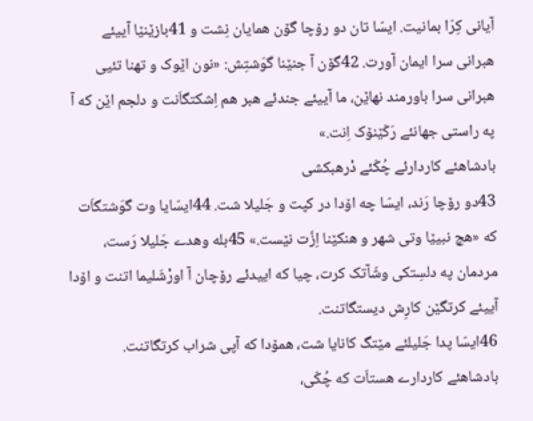آیانی کِرّا بمانیت. ایسّا تان دو رۆچا گۆن همایان نِشت و 41بازێنێا آییئے هبرانی سرا ایمان آورت. 42گۆن آ جنێنا گوَشتِش: «نون اێوک و تهنا تئیی هبرانی سرا باورمند نهاێن، ما آییئے جندئے هبر هم اِشکتگاَنت و دلجم اێن که آ په راستی جهانئے رَکّێنۆک اِنت.»
بادشاهئے کاردارئے چُکّئے دْرهبکشی
43دو رۆچا رَند، ایسّا چه اۆدا در کپت و جَلیلا شت. 44ایسّایا وت گوَشتگاَت که «هچ نبیێا وتی شهر و هنکێنا اِزَّت نێست.» 45بله وهدے جَلیلا رَست، مردمان په دلسِتکی وشّآتک کرت، چیا که اییدئے رۆچان آ اورْشَلیما اتنت و اۆدا آییئے کرتگێن کارِش دیستگاتنت.
46ایسّا پدا جَلیلئے مێتگ کانایا شت، همۆدا که آپی شراب کرتگاتنت. بادشاهئے کاردارے هستاَت که چُکّی،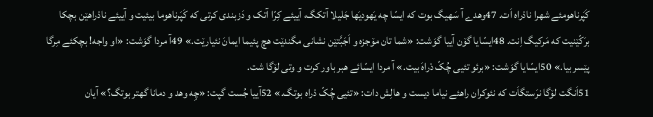کَپَرناهومئے شهرا نادْراه اَت. 47وهدے آ سَهیگ بوت که ایسّا چه یَهودیَها جَلیلا آتکگ، آییئے کِرّا آتک و دَزبندی کرتی که کَپَرناهوما بیئیت و آییئے نادْراهێن بچکا برَکّێنیت که مَرکیگ اِنت. 48ایسّایا گۆن آییا گوَشت: «شما تان مۆجزه و اَجَبَّتێن نشانی مگندێت هچ پئیما ایمانَ نئیارێت.» 49آ مردا گوَشت: «او واجه! بچکئے مِرگا پێسر بیا.» 50ایسّایا گوَشت: «برئو تئیی چُکّ دْراهَ بیت.» آ مردا ایسّائے هبر باور کرت و وتی لۆگا شت.
51اَنگت لۆگا نرَستگاَت که نئوکران راهئے نیاما دیست و هالِش دات: «تئیی چُکّ دْراه بوتگ.» 52آییا جُست گپت: «چِه وهد و دمانا گهتر بوتگ؟» آیان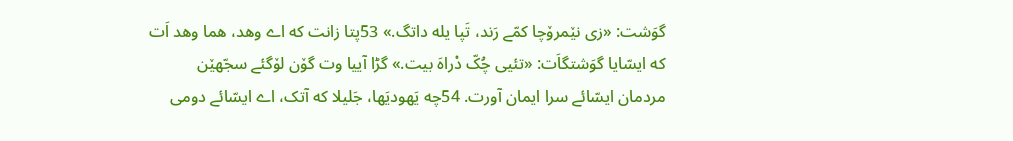گوَشت: «زی نێمرۆچا کمّے رَند، تَپا یله داتگ.» 53پتا زانت که اے وهد، هما وهد اَت که ایسّایا گوَشتگاَت: «تئیی چُکّ دْراهَ بیت.» گڑا آییا وت گۆن لۆگئے سجّهێن مردمان ایسّائے سرا ایمان آورت. 54چه یَهودیَها، جَلیلا که آتک، اے ایسّائے دومی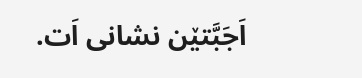اَجَبَّتێن نشانی اَت.